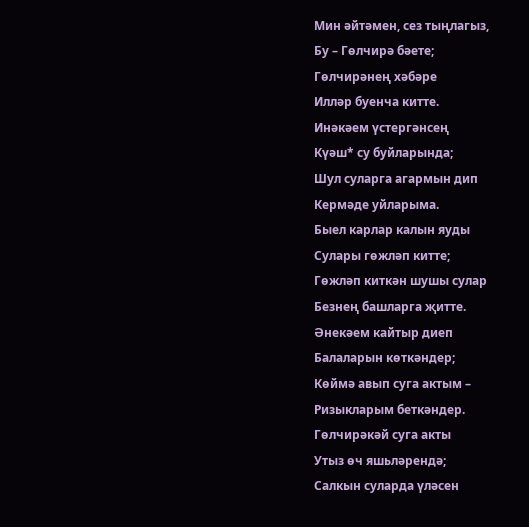Мин әйтәмен, сез тыңлагыз,
Бу – Гөлчирә бәете;
Гөлчирәнең хәбәре
Илләр буенча китте.
Инәкәем үстергәнсең
Күәш* су буйларында;
Шул суларга агармын дип
Кермәде уйларыма.
Быел карлар калын яуды
Сулары гөжләп китте;
Гөжләп киткән шушы сулар
Безнең башларга җитте.
Әнекәем кайтыр диеп
Балаларын көткәндер;
Көймә авып суга актым –
Ризыкларым беткәндер.
Гөлчирәкәй суга акты
Утыз өч яшьләрендә;
Салкын суларда үләсен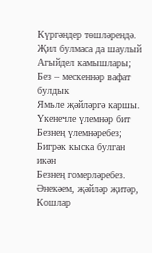Күргәндер төшләрендә.
Җил булмаса да шаулый
Агыйдел камышлары;
Без – мескеннәр вафат булдык
Ямьле җәйләргә каршы.
Үкенечле үлемнәр бит
Безнең үлемнәребез;
Бигрәк кыска булган икән
Безнең гомерләребез.
Әнекәем, җәйләр җитәр,
Кошлар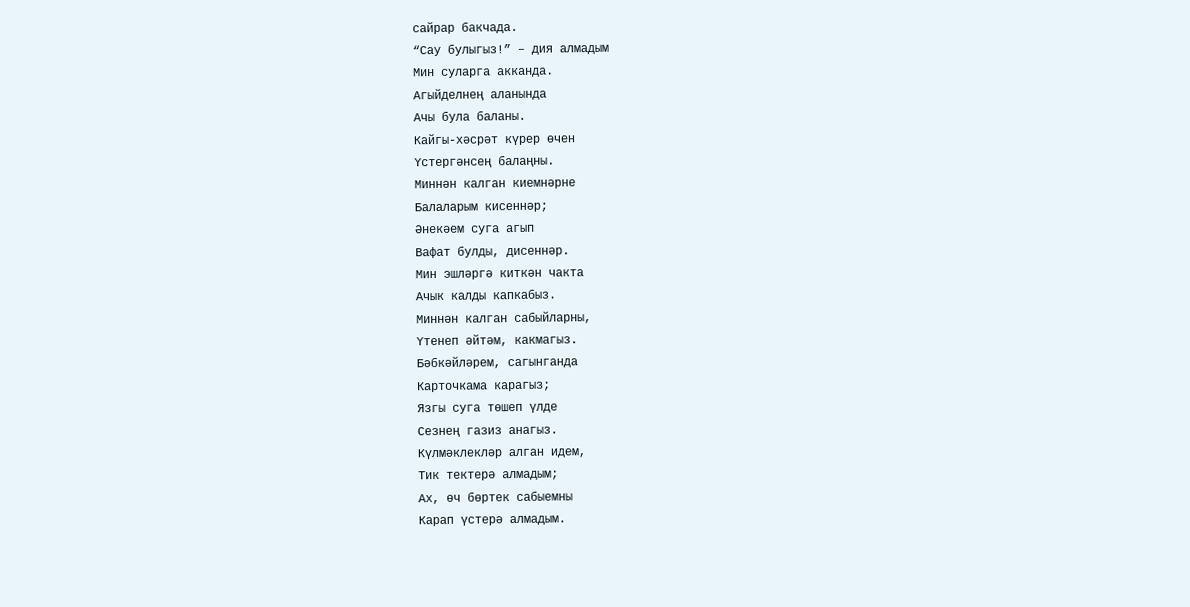сайрар бакчада.
“Сау булыгыз!” – дия алмадым
Мин суларга акканда.
Агыйделнең аланында
Ачы була баланы.
Кайгы-хәсрәт күрер өчен
Үстергәнсең балаңны.
Миннән калган киемнәрне
Балаларым кисеннәр;
Әнекәем суга агып
Вафат булды, дисеннәр.
Мин эшләргә киткән чакта
Ачык калды капкабыз.
Миннән калган сабыйларны,
Үтенеп әйтәм, какмагыз.
Бәбкәйләрем, сагынганда
Карточкама карагыз;
Язгы суга төшеп үлде
Сезнең газиз анагыз.
Күлмәклекләр алган идем,
Тик тектерә алмадым;
Ах, өч бөртек сабыемны
Карап үстерә алмадым.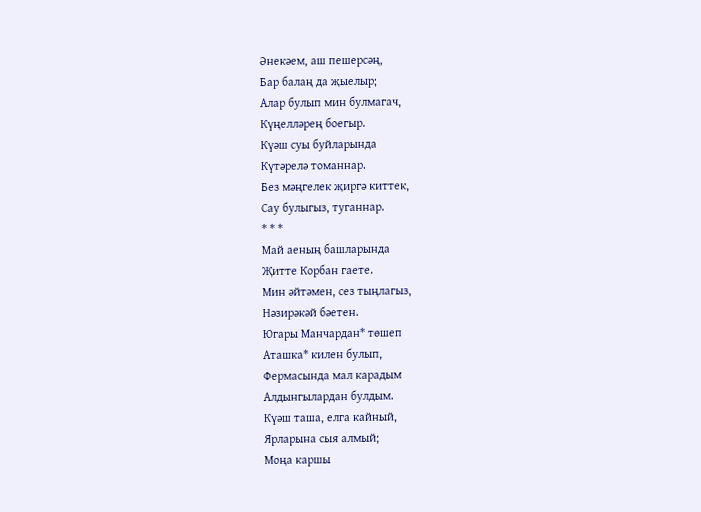Әнекәем, аш пешерсәң,
Бар балаң да җыелыр;
Алар булып мин булмагач,
Күңелләрең боегыр.
Күәш суы буйларында
Күтәрелә томаннар.
Без мәңгелек җиргә киттек,
Сау булыгыз, туганнар.
* * *
Май аеның башларында
Җитте Корбан гаете.
Мин әйтәмен, сез тыңлагыз,
Нәзирәкәй бәетен.
Югары Манчардан* төшеп
Аташка* килен булып,
Фермасында мал карадым
Алдынгылардан булдым.
Күәш таша, елга кайный,
Ярларына сыя алмый;
Моңа каршы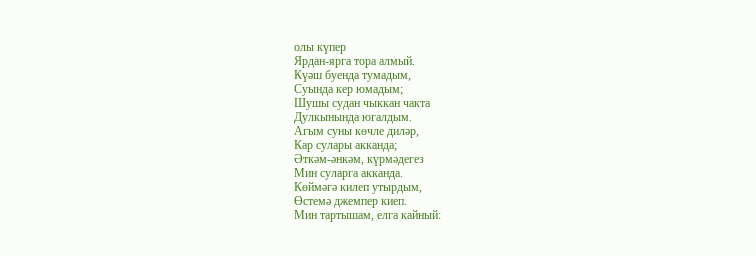олы күпер
Ярдан-ярга тора алмый.
Күәш буенда тумадым,
Суында кер юмадым;
Шушы судан чыккан чакта
Дулкынында югалдым.
Агым суны көчле диләр,
Кар сулары акканда;
Әткәм-әнкәм, күрмәдегез
Мин суларга акканда.
Көймәгә килеп утырдым,
Өстемә джемпер киеп.
Мин тартышам, елга кайный: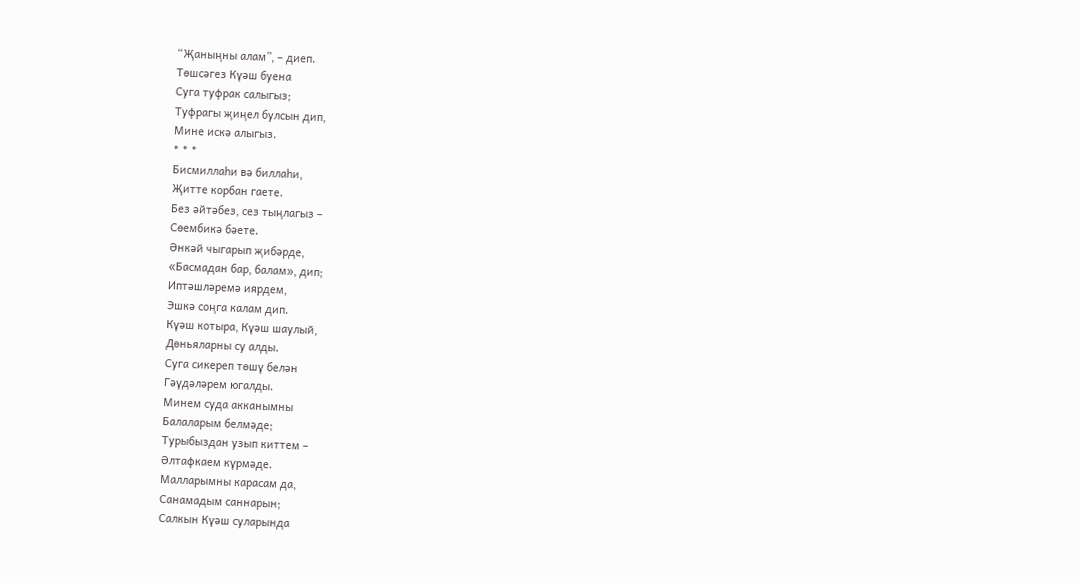“Җаныңны алам”, – диеп.
Төшсәгез Күәш буена
Суга туфрак салыгыз;
Туфрагы җиңел булсын дип,
Мине искә алыгыз.
* * *
Бисмиллаһи вә биллаһи,
Җитте корбан гаете.
Без әйтәбез, сез тыңлагыз –
Сөембикә бәете.
Әнкәй чыгарып җибәрде,
«Басмадан бар, балам», дип;
Иптәшләремә иярдем,
Эшкә соңга калам дип.
Күәш котыра, Күәш шаулый,
Дөньяларны су алды.
Суга сикереп төшү белән
Гәүдәләрем югалды.
Минем суда акканымны
Балаларым белмәде;
Турыбыздан узып киттем –
Әлтафкаем күрмәде.
Малларымны карасам да,
Санамадым саннарын;
Салкын Күәш суларында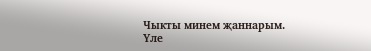Чыкты минем җаннарым.
Үле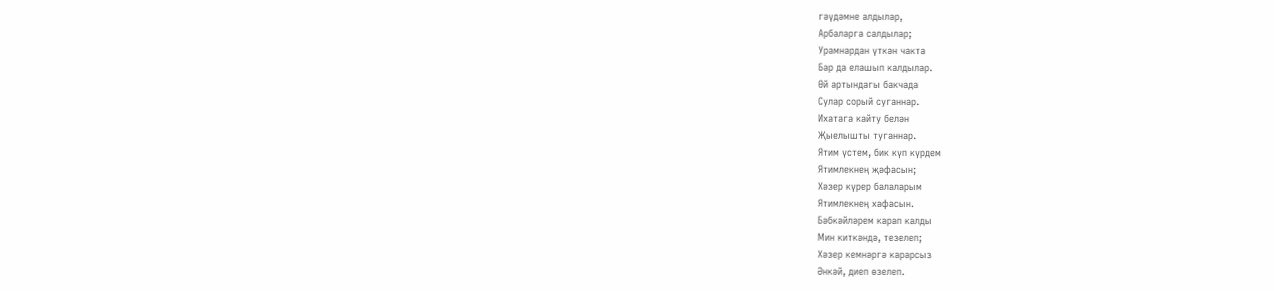гәүдәмне алдылар,
Арбаларга салдылар;
Урамнардан үткән чакта
Бар да елашып калдылар.
Өй артындагы бакчада
Сулар сорый суганнар.
Ихатага кайту белән
Җыелышты туганнар.
Ятим үстем, бик күп күрдем
Ятимлекнең җәфасын;
Хәзер күрер балаларым
Ятимлекнең хафасын.
Бәбкәйләрем карап калды
Мин киткәндә, тезелеп;
Хәзер кемнәргә карарсыз
Әнкәй, диеп өзелеп.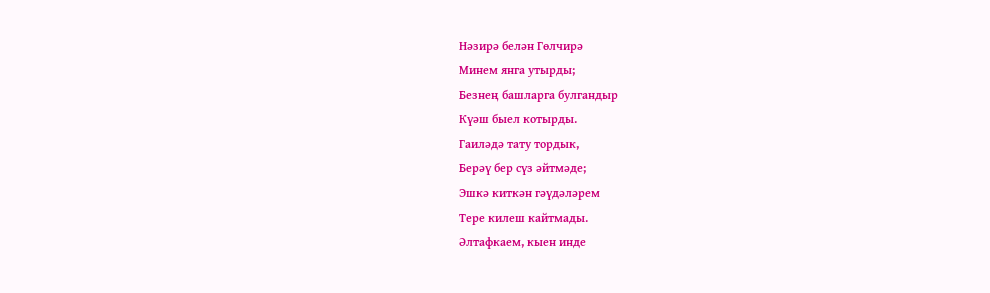Нәзирә белән Гөлчирә
Минем янга утырды;
Безнең башларга булгандыр
Күәш быел котырды.
Гаиләдә тату тордык,
Берәү бер сүз әйтмәде;
Эшкә киткән гәүдәләрем
Тере килеш кайтмады.
Әлтафкаем, кыен инде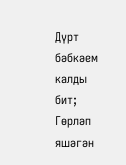Дүрт бәбкәем калды бит;
Гөрләп яшәгән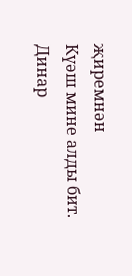җиремнән
Күәш мине алды бит.
Динар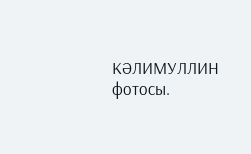КӘЛИМУЛЛИН фотосы.